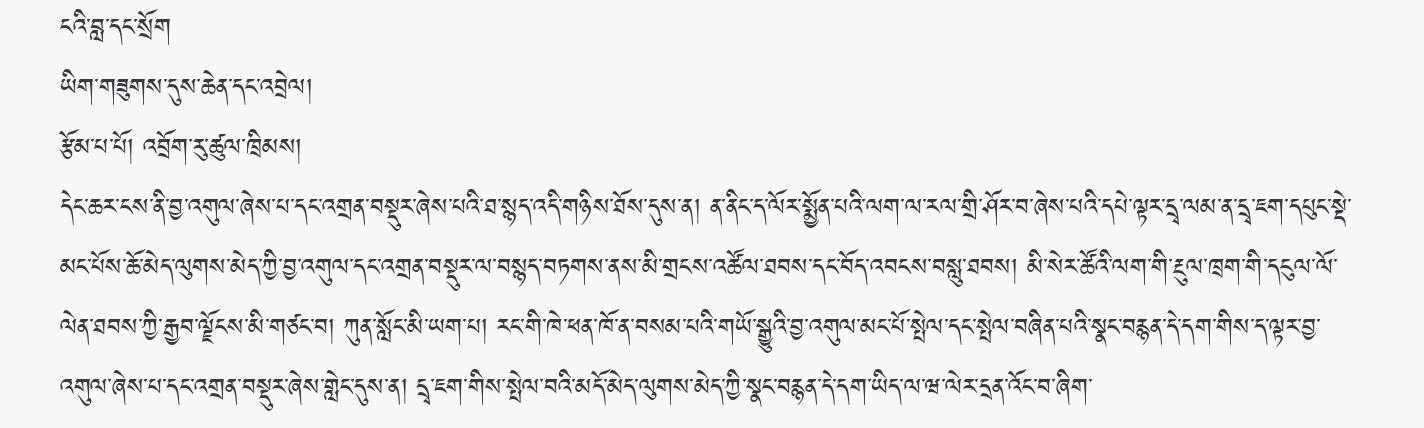ངའི་བླ་དང་སྲོག
ཡིག་གཟུགས་དུས་ཆེན་དང་འབྲེལ།
རྩོམ་པ་པོ། འབྲོག་རུ་ཚུལ་ཁྲིམས།
དེང་ཆར་ངས་ནི་བྱ་འགུལ་ཞེས་པ་དང་འགྲན་བསྡུར་ཞེས་པའི་ཐ་སྙད་འདི་གཉིས་ཐོས་དུས་ན། ན་ནིང་ད་ལོར་སྨྱོན་པའི་ལག་ལ་རལ་གྲི་ཤོར་བ་ཞེས་པའི་དཔེ་ལྟར་དྲྭ་ལམ་ན་དྲྭ་ཇག་དཔུང་སྡེ་མང་པོས་ཆོ་མེད་ལུགས་མེད་ཀྱི་བྱ་འགུལ་དང་འགྲན་བསྡུར་ལ་བསྙད་བཏགས་ནས་མི་གྲངས་འཚོལ་ཐབས་དང་བོད་འབངས་བསླུ་ཐབས། མི་སེར་ཚོའི་ལག་གི་རྔུལ་ཁྲག་གི་དངུལ་ལོ་ལེན་ཐབས་ཀྱི་རྒྱབ་ལྗོངས་མི་གཙང་བ། ཀུན་སློང་མི་ཡག་པ། རང་གི་ཁེ་ཕན་ཁོ་ན་བསམ་པའི་གཡོ་སྒྱུའི་བྱ་འགུལ་མང་པོ་སྤེལ་དང་སྤེལ་བཞིན་པའི་སྣང་བརྙན་དེ་དག་གིས་ད་ལྟར་བྱ་འགུལ་ཞེས་པ་དང་འགྲན་བསྡུར་ཞེས་གླེང་དུས་ན། དྲྭ་ཇག་གིས་སྤེལ་བའི་མདོ་མེད་ལུགས་མེད་ཀྱི་སྣང་བརྙན་དེ་དག་ཡིད་ལ་ཝ་ལེར་དྲན་འོང་བ་ཞིག་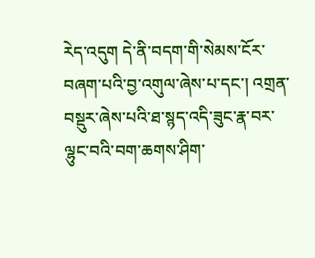རེད་འདུག དེ་ནི་བདག་གི་སེམས་ངོར་བཞག་པའི་བྱ་འགུལ་ཞེས་པ་དང་། འགྲན་བསྡུར་ཞེས་པའི་ཐ་སྙད་འདི་ཟུང་རྣ་བར་ལྷུང་བའི་བག་ཆགས་ཤིག་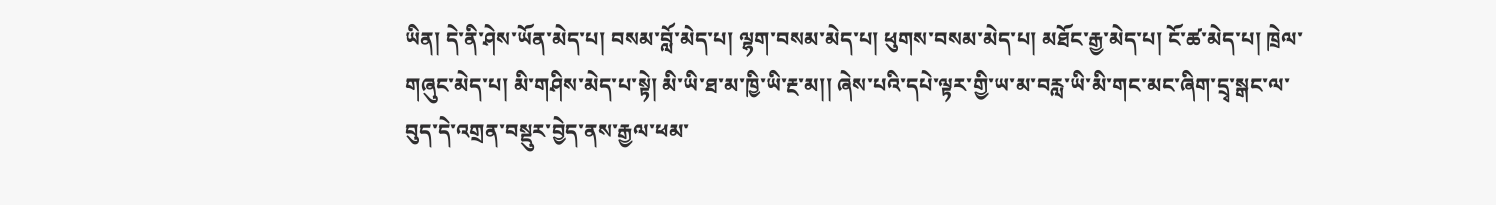ཡིན། དེ་ནི་ཤེས་ཡོན་མེད་པ། བསམ་བློ་མེད་པ། ལྷག་བསམ་མེད་པ། ཕུགས་བསམ་མེད་པ། མཐོང་རྒྱ་མེད་པ། ངོ་ཚ་མེད་པ། ཁྲེལ་གཞུང་མེད་པ། མི་གཤིས་མེད་པ་སྟེ། མི་ཡི་ཐ་མ་ཁྱི་ཡི་རྔ་མ།། ཞེས་པའི་དཔེ་ལྟར་གྱི་ཡ་མ་བརླ་ཡི་མི་གང་མང་ཞིག་དྲྭ་སྒང་ལ་བུད་དེ་འགྲན་བསྡུར་བྱེད་ནས་རྒྱལ་ཕམ་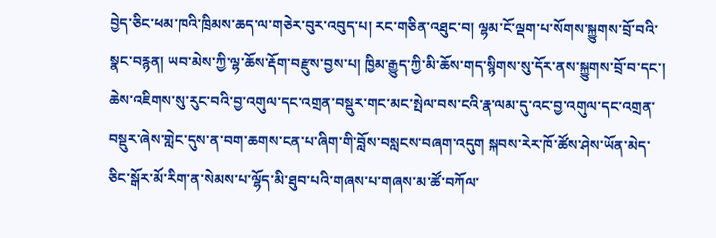བྱེད་ཅིང་ཕམ་ཁའི་ཁྲིམས་ཆད་ལ་གཅེར་བུར་འབུད་པ། རང་གཅིན་འཐུང་བ། ལྷམ་ངོ་ལྡག་པ་སོགས་སྐྱུགས་བྲོ་བའི་སྣང་བརྙན། ཡབ་མེས་ཀྱི་ལྷ་ཆོས་རྡོག་བརྫུས་བྱས་པ། ཁྱིམ་རྒྱུད་ཀྱི་མི་ཆོས་གད་སྙིགས་སུ་དོར་ནས་སྐྱུགས་བྲོ་བ་དང་། ཆེས་འཇིགས་སུ་རུང་བའི་བྱ་འགུལ་དང་འགྲན་བསྡུར་གང་མང་སྤེལ་བས་ངའི་རྣ་ལམ་དུ་འང་བྱ་འགུལ་དང་འགྲན་བསྡུར་ཞེས་གླེང་དུས་ན་བག་ཆགས་ངན་པ་ཞིག་གི་བློས་བསླངས་བཞག་འདུག སྐབས་རེར་ཁོ་ཚོས་ཤེས་ཡོན་མེད་ཅིང་སྒོར་མོ་རིག་ན་སེམས་པ་ལྷོད་མི་ཐུབ་པའི་གཞས་པ་གཞས་མ་ཚོ་བཀོལ་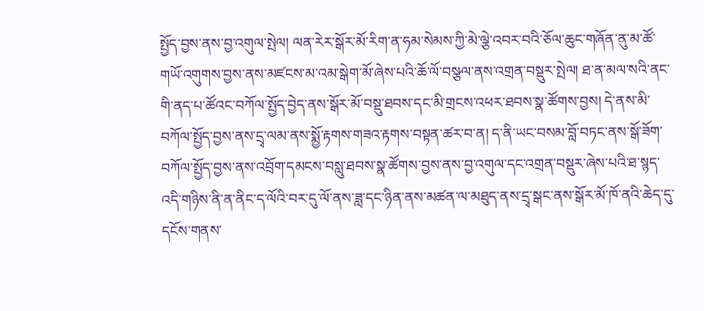སྤྱོད་བྱས་ནས་བྱ་འགུལ་སྤེལ། ལན་རེར་སྒོར་མོ་རིག་ན་ཧམ་སེམས་ཀྱི་མེ་ལྕེ་འབར་བའི་ཅོལ་ཆུང་གཞོན་ནུ་མ་ཚོ་གཡོ་འགུགས་བྱས་ནས་མཛངས་མ་འམ་སྒེག་མོ་ཞེས་པའི་ཆོ་ལོ་བསྩལ་ནས་འགྲན་བསྡུར་སྤེལ། ཐ་ན་མལ་སའི་ནང་གི་ནད་པ་ཚོའང་བཀོལ་སྤྱོད་བྱེད་ནས་སྒོར་མོ་བསྡུ་ཐབས་དང་མི་གྲངས་འཕར་ཐབས་སྣ་ཚོགས་བྱས། དེ་ནས་མི་བཀོལ་སྤྱོད་བྱས་ནས་དྲྭ་ལམ་ནས་སྨྱོ་རྟགས་གཟའ་རྟགས་བསྟན་ཚར་བ་ན། ད་ནི་ཡང་བསམ་བློ་བཏང་ནས་སྒོ་ཟོག་བཀོལ་སྤྱོད་བྱས་ནས་འབྲོག་དམངས་བསླུ་ཐབས་སྣ་ཚོགས་བྱས་ནས་བྱ་འགུལ་དང་འགྲན་བསྡུར་ཞེས་པའི་ཐ་སྙད་འདི་གཉིས་ནི་ན་ནིང་ད་ལོའི་བར་དུ་ལོ་ནས་ཟླ་དང་ཉིན་ནས་མཚན་ལ་མཐུད་ནས་དྲྭ་སྒང་ནས་སྒོར་མོ་ཁོ་ནའི་ཆེད་དུ་དངོས་གནས་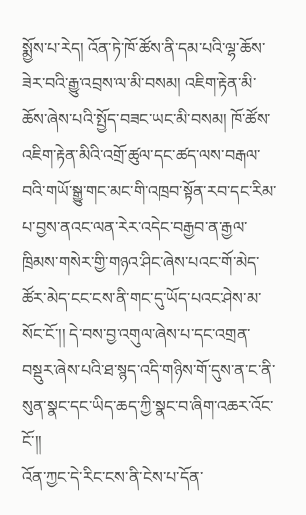སྨྱོས་པ་རེད། འོན་ཏེ་ཁོ་ཚོས་ནི་དམ་པའི་ལྷ་ཆོས་ཟེར་བའི་རྒྱུ་འབྲས་ལ་མི་བསམ། འཇིག་རྟེན་མི་ཆོས་ཞེས་པའི་སྤྱོད་བཟང་ཡང་མི་བསམ། ཁོ་ཚོས་འཇིག་རྟེན་མིའི་འགྲོ་ཚུལ་དང་ཚད་ལས་བརྒལ་བའི་གཡོ་སྒྱུ་གང་མང་གི་འཁྲབ་སྟོན་རབ་དང་རིམ་པ་བྱས་ནའང་ལན་རེར་འདེང་བརྒྱབ་ན་རྒྱལ་ཁྲིམས་གསེར་གྱི་གཉའ་ཤིང་ཞེས་པའང་གོ་མེད་ཚོར་མེད་ངང་ངས་ནི་གང་དུ་ཡོད་པའང་ཤེས་མ་སོང་ངོ་།། དེ་བས་བྱ་འགུལ་ཞེས་པ་དང་འགྲན་བསྡུར་ཞེས་པའི་ཐ་སྙད་འདི་གཉིས་གོ་དུས་ན་ང་ནི་སུན་སྣང་དང་ཡིད་ཆད་ཀྱི་སྣང་བ་ཞིག་འཆར་འོང་ངོ་།།
འོན་ཀྱང་དེ་རིང་ངས་ནི་ངེས་པ་དོན་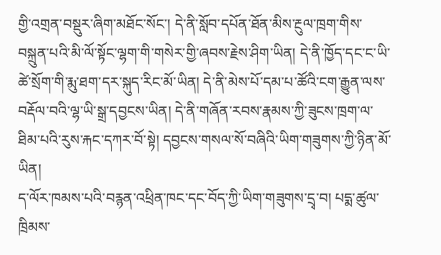གྱི་འགྲན་བསྡུར་ཞིག་མཐོང་སོང་། དེ་ནི་སློབ་དཔོན་ཐོན་མིས་རྔུལ་ཁྲག་གིས་བསྐྲུན་པའི་མི་ལོ་སྟོང་ལྷག་གི་གསེར་གྱི་ཞབས་རྗེས་ཤིག་ཡིན། དེ་ནི་ཁྱོད་དང་ང་ཡི་ཚེ་སྲོག་གི་རྨུ་ཐག་དར་སྐུད་རིང་མོ་ཡིན། དེ་ནི་མེས་པོ་དམ་པ་ཚོའི་ངག་རྒྱུན་ལས་བརྡོལ་བའི་ལྷ་ཡི་སྒྲ་དབྱངས་ཡིན། དེ་ནི་གཞོན་རབས་རྣམས་ཀྱི་ཟུངས་ཁྲག་ལ་ཐིམ་པའི་རུས་རྐང་དཀར་བོ་སྟེ། དབྱངས་གསལ་སོ་བཞིའི་ཡིག་གཟུགས་ཀྱི་ཉིན་མོ་ཡིན།
ད་ལོར་ཁམས་པའི་བརྙན་འཕྲིན་ཁང་དང་བོད་ཀྱི་ཡིག་གཟུགས་དྲྭ་བ། པདྨ་ཚུལ་ཁྲིམས་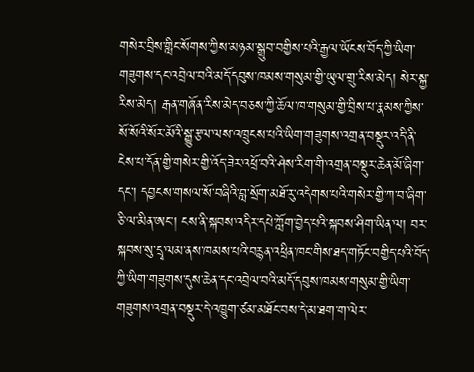གསེར་བྲིས་གླིང་སོགས་ཀྱིས་མཉམ་སྒྲུབ་བགྱིས་པའི་རྒྱལ་ཡོངས་བོད་ཀྱི་ཡིག་གཟུགས་དང་འབྲེལ་བའི་མདོ་དབུས་ཁམས་གསུམ་གྱི་ཡུལ་གྲུ་རིས་མེད། སེར་སྐྱ་རིས་མེད། རྒན་གཞོན་རིས་མེད་བཅས་ཀྱི་ཆོལ་ཁ་གསུམ་གྱི་བྲིས་པ་རྣམས་ཀྱིས་སོ་སོའི་སོར་མོའི་སྒྱུ་རྩལ་ལས་འཁྲུངས་པའི་ཡིག་གཟུགས་འགྲན་བསྡུར་འདི་ནི་ངེས་པ་དོན་གྱི་གསེར་གྱི་འོད་ཟེར་འཕྲོ་བའི་ཤེས་རིག་གི་འགྲན་བསྡུར་ཆེན་མོ་ཞིག་དང་། དབྱངས་གསལ་སོ་བཞིའི་བླ་སྲོག་མཐོ་རུ་འདེགས་པའི་གསེར་གྱི་ཀ་བ་ཞིག་ཅི་ལ་མིན་ཨང་། ངས་ནི་སྐབས་འདིར་དཔེ་ཀློག་བྱེད་པའི་སྐབས་ཤིག་ཡིན་ལ། བར་སྐབས་སུ་དྲྭ་ལམ་ནས་ཁམས་པའི་བརྙན་འཕྲིན་ཁང་གིས་ཐད་གཏོང་བགྱིད་པའི་བོད་ཀྱི་ཡིག་གཟུགས་དུས་ཆེན་དང་འབྲེལ་བའི་མདོ་དབུས་ཁམས་གསུམ་གྱི་ཡིག་གཟུགས་འགྲན་བསྡུར་དེ་འཁྱུག་ཙམ་མཐོང་བས་དེ་མ་ཐག་ག་ལེར་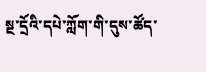སྔ་དྲོའི་དཔེ་ཀློག་གི་དུས་ཚོད་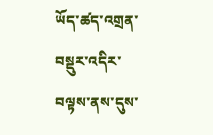ཡོད་ཚད་འགྲན་བསྡུར་འདིར་བལྟས་ནས་དུས་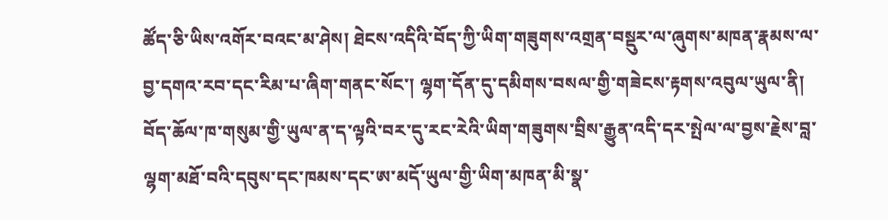ཚོད་ཅི་ཡིས་འགོར་བའང་མ་ཤེས། ཐེངས་འདིའི་བོད་ཀྱི་ཡིག་གཟུགས་འགྲན་བསྡུར་ལ་ཞུགས་མཁན་རྣམས་ལ་བྱ་དགའ་རབ་དང་རིམ་པ་ཞིག་གནང་སོང་། ལྷག་དོན་དུ་དམིགས་བསལ་གྱི་གཟེངས་རྟགས་འབུལ་ཡུལ་ནི། བོད་ཆོལ་ཁ་གསུམ་གྱི་ཡུལ་ན་ད་ལྟའི་བར་དུ་རང་རེའི་ཡིག་གཟུགས་བྲིས་རྒྱུན་འདི་དར་སྤེལ་ལ་བྱས་རྗེས་བླ་ལྷག་མཐོ་བའི་དབུས་དང་ཁམས་དང་ཨ་མདོ་ཡུལ་གྱི་ཡིག་མཁན་མི་སྣ་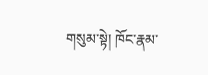གསུམ་སྟེ། ཁོང་རྣམ་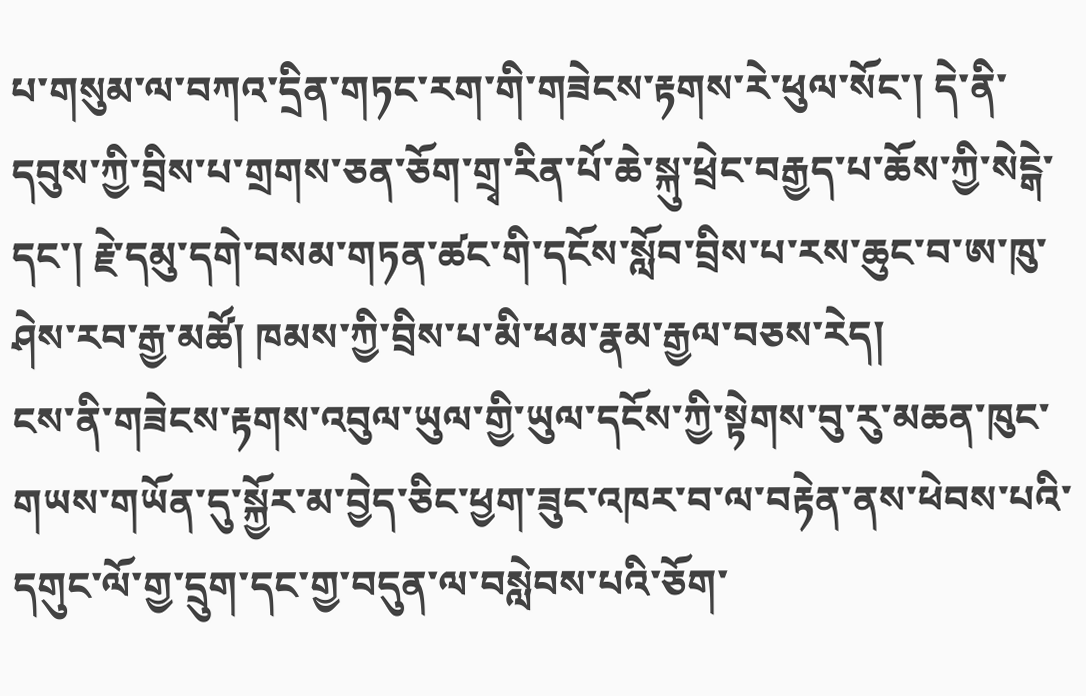པ་གསུམ་ལ་བཀའ་དྲིན་གཏང་རག་གི་གཟེངས་རྟགས་རེ་ཕུལ་སོང་། དེ་ནི་དབུས་ཀྱི་བྲིས་པ་གྲགས་ཅན་ཅོག་གྲྭ་རིན་པོ་ཆེ་སྐུ་ཕྲེང་བརྒྱད་པ་ཆོས་ཀྱི་སེངྒེ་དང་། རྗེ་དམུ་དགེ་བསམ་གཏན་ཚང་གི་དངོས་སློབ་བྲིས་པ་རས་ཆུང་བ་ཨ་ཁུ་ཤེས་རབ་རྒྱ་མཚོ། ཁམས་ཀྱི་བྲིས་པ་མི་ཕམ་རྣམ་རྒྱལ་བཅས་རེད།
ངས་ནི་གཟེངས་རྟགས་འབུལ་ཡུལ་གྱི་ཡུལ་དངོས་ཀྱི་སྟེགས་བུ་རུ་མཆན་ཁུང་གཡས་གཡོན་དུ་སྐྱོར་མ་བྱེད་ཅིང་ཕྱག་ཟུང་འཁར་བ་ལ་བརྟེན་ནས་ཕེབས་པའི་དགུང་ལོ་གྱ་དྲུག་དང་གྱ་བདུན་ལ་བསླེབས་པའི་ཅོག་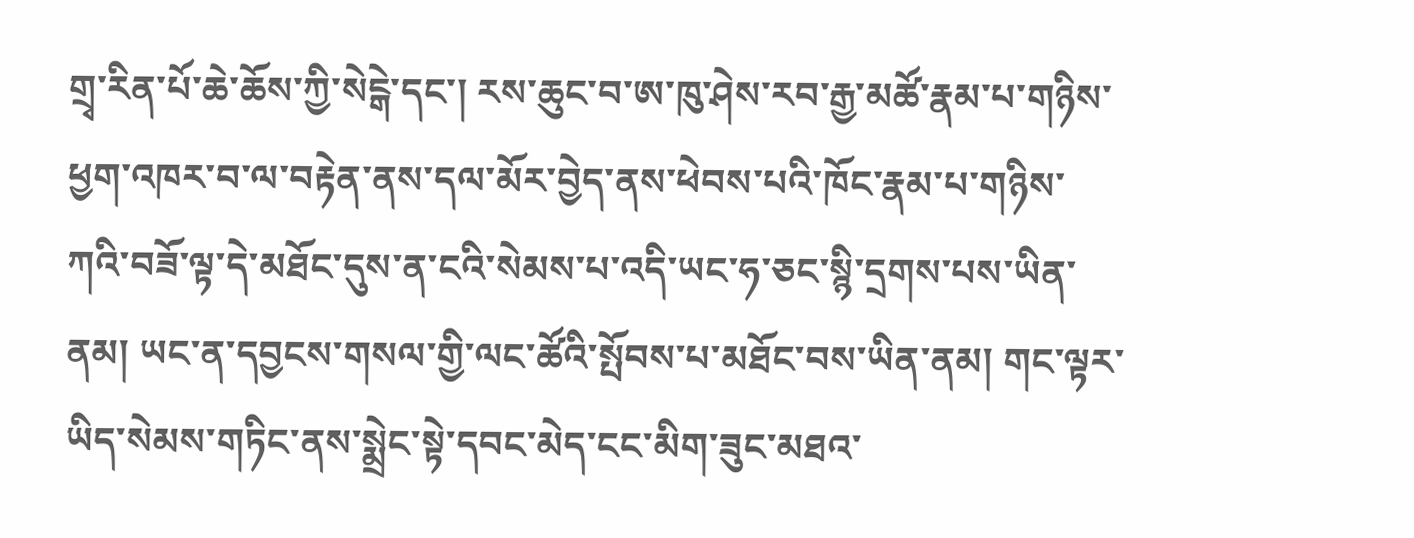གྲྭ་རིན་པོ་ཆེ་ཆོས་ཀྱི་སེངྒེ་དང་། རས་ཆུང་བ་ཨ་ཁུ་ཤེས་རབ་རྒྱ་མཚོ་རྣམ་པ་གཉིས་ཕྱག་འཁར་བ་ལ་བརྟེན་ནས་དལ་མོར་བྱེད་ནས་ཕེབས་པའི་ཁོང་རྣམ་པ་གཉིས་ཀའི་བཟོ་ལྟ་དེ་མཐོང་དུས་ན་ངའི་སེམས་པ་འདི་ཡང་ཧ་ཅང་སྙི་དྲགས་པས་ཡིན་ནམ། ཡང་ན་དབྱངས་གསལ་གྱི་ལང་ཚོའི་སྤོབས་པ་མཐོང་བས་ཡིན་ནམ། གང་ལྟར་ཡིད་སེམས་གཏིང་ནས་སྨྲེང་སྟེ་དབང་མེད་ངང་མིག་ཟུང་མཐའ་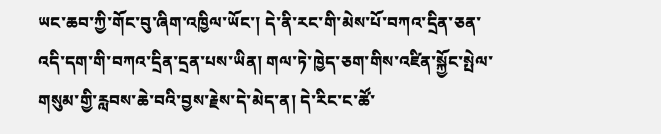ཡང་ཆབ་ཀྱི་གོང་བུ་ཞིག་འཁྱིལ་ཡོང་། དེ་ནི་རང་གི་མེས་པོ་བཀའ་དྲིན་ཅན་འདི་དག་གི་བཀའ་དྲིན་དྲན་པས་ཡིན། གལ་ཏེ་ཁྱེད་ཅག་གིས་འཛིན་སྐྱོང་སྤེལ་གསུམ་གྱི་རླབས་ཆེ་བའི་བྱས་རྗེས་དེ་མེད་ན། དེ་རིང་ང་ཚོ་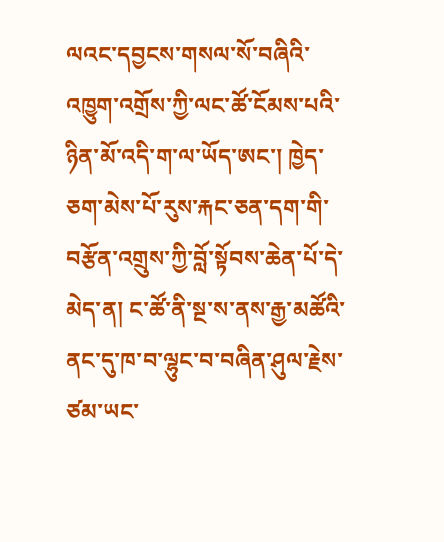ལའང་དབྱངས་གསལ་སོ་བཞིའི་འཁྱུག་འགྲོས་ཀྱི་ལང་ཚོ་ངོམས་པའི་ཉིན་མོ་འདི་ག་ལ་ཡོད་ཨང་། ཁྱེད་ཅག་མེས་པོ་རུས་རྐང་ཅན་དག་གི་བརྩོན་འགྲུས་ཀྱི་བློ་སྟོབས་ཆེན་པོ་དེ་མེད་ན། ང་ཚོ་ནི་སྔ་ས་ནས་རྒྱ་མཚོའི་ནང་དུ་ཁ་བ་ལྷུང་བ་བཞིན་ཤུལ་རྗེས་ཙམ་ཡང་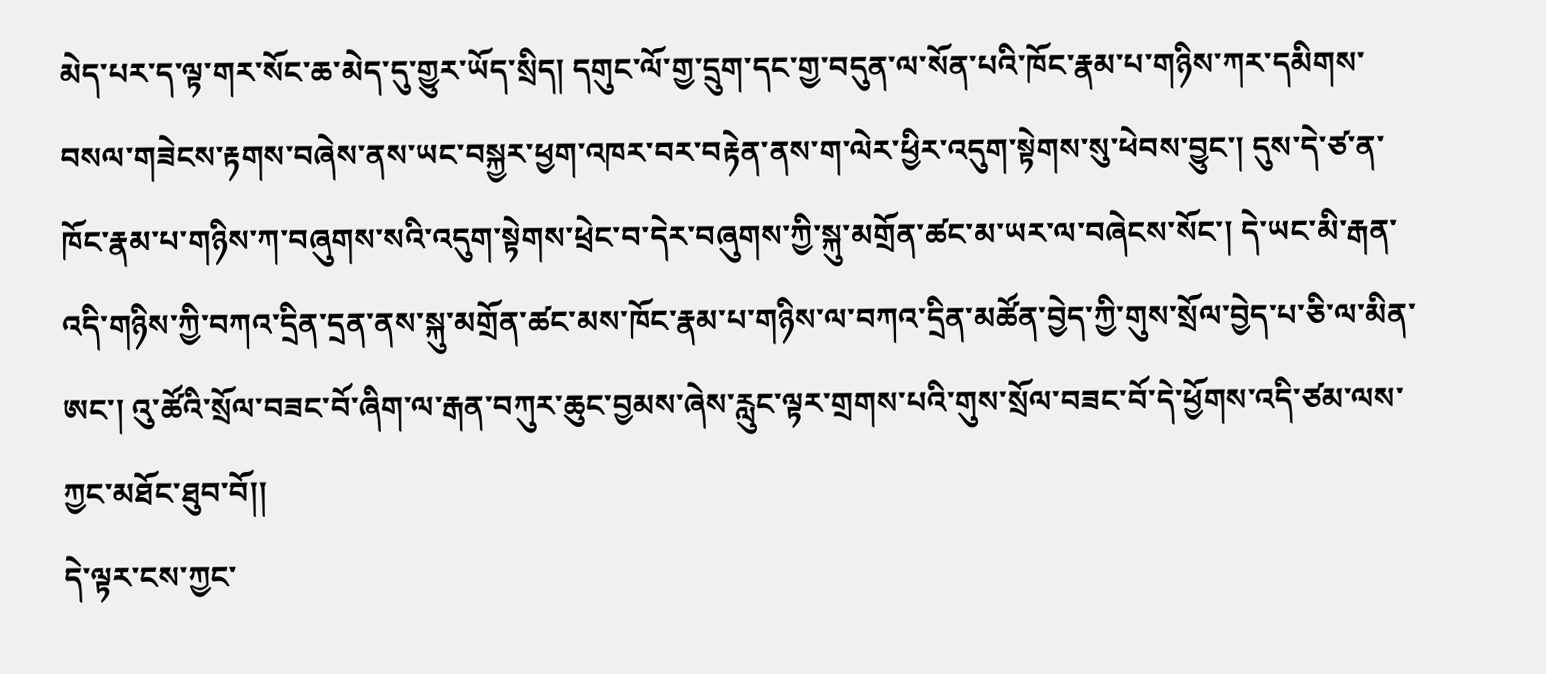མེད་པར་ད་ལྟ་གར་སོང་ཆ་མེད་དུ་གྱུར་ཡོད་སྲིད། དགུང་ལོ་གྱ་དྲུག་དང་གྱ་བདུན་ལ་སོན་པའི་ཁོང་རྣམ་པ་གཉིས་ཀར་དམིགས་བསལ་གཟེངས་རྟགས་བཞེས་ནས་ཡང་བསྐྱར་ཕྱག་འཁར་བར་བརྟེན་ནས་ག་ལེར་ཕྱིར་འདུག་སྟེགས་སུ་ཕེབས་བྱུང་། དུས་དེ་ཙ་ན་ཁོང་རྣམ་པ་གཉིས་ཀ་བཞུགས་སའི་འདུག་སྟེགས་ཕྲེང་བ་དེར་བཞུགས་ཀྱི་སྐུ་མགྲོན་ཚང་མ་ཡར་ལ་བཞེངས་སོང་། དེ་ཡང་མི་རྒན་འདི་གཉིས་ཀྱི་བཀའ་དྲིན་དྲན་ནས་སྐུ་མགྲོན་ཚང་མས་ཁོང་རྣམ་པ་གཉིས་ལ་བཀའ་དྲིན་མཚོན་བྱེད་ཀྱི་གུས་སྲོལ་བྱེད་པ་ཅི་ལ་མིན་ཨང་། འུ་ཚོའི་སྲོལ་བཟང་བོ་ཞིག་ལ་རྒན་བཀུར་ཆུང་བྱམས་ཞེས་རླུང་ལྟར་གྲགས་པའི་གུས་སྲོལ་བཟང་བོ་དེ་ཕྱོགས་འདི་ཙམ་ལས་ཀྱང་མཐོང་ཐུབ་བོ།།
དེ་ལྟར་ངས་ཀྱང་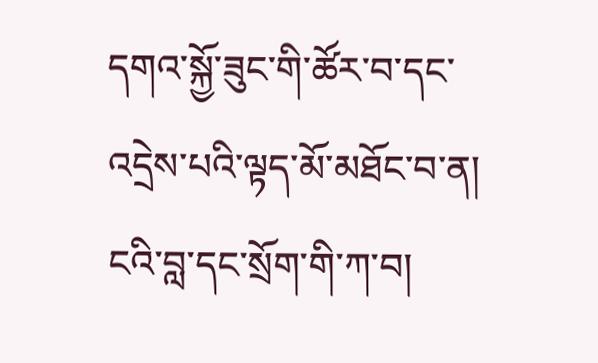དགའ་སྐྱོ་ཟུང་གི་ཚོར་བ་དང་འདྲེས་པའི་ལྟད་མོ་མཐོང་བ་ན། ངའི་བླ་དང་སྲོག་གི་ཀ་བ།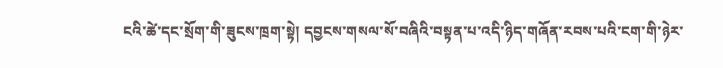ངའི་ཚེ་དང་སྲོག་གི་ཟུངས་ཁྲག་སྟེ། དབྱངས་གསལ་སོ་བཞིའི་བསྟན་པ་འདི་ཉིད་གཞོན་རབས་པའི་ངག་གི་ཉེར་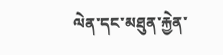ལེན་དང་མཐུན་རྐྱེན་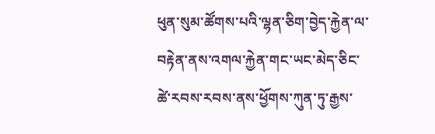ཕུན་སུམ་ཚོགས་པའི་ལྷན་ཅིག་བྱེད་རྐྱེན་ལ་བརྟེན་ནས་འགལ་རྐྱེན་གང་ཡང་མེད་ཅིང་ཚེ་རབས་རབས་ནས་ཕྱོགས་ཀུན་ཏུ་རྒྱས་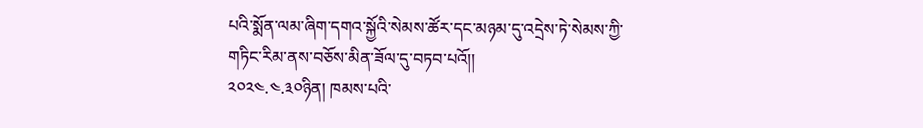པའི་སྨོན་ལམ་ཞིག་དགའ་སྐྱོའི་སེམས་ཚོར་དང་མཉམ་དུ་འདྲེས་ཏེ་སེམས་ཀྱི་གཏིང་རིམ་ནས་བཅོས་མིན་ཟོལ་དུ་བཏབ་པའོ།།
༢༠༢༤.༤.༣༠ཉིན། ཁམས་པའི་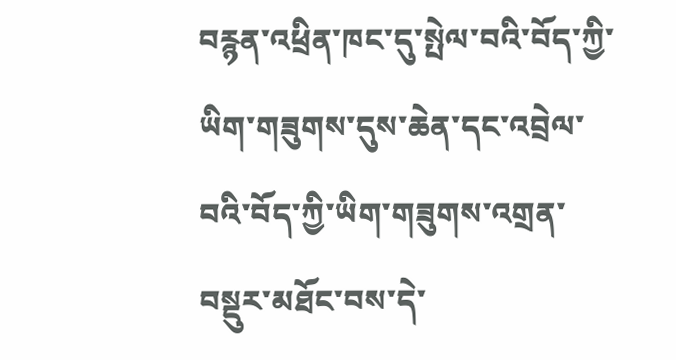བརྙན་འཕྲིན་ཁང་དུ་སྤེལ་བའི་བོད་ཀྱི་ཡིག་གཟུགས་དུས་ཆེན་དང་འབྲེལ་བའི་བོད་ཀྱི་ཡིག་གཟུགས་འགྲན་བསྡུར་མཐོང་བས་དེ་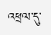འཕྲལ་དུ་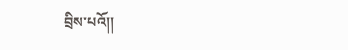བྲིས་པའོ།།